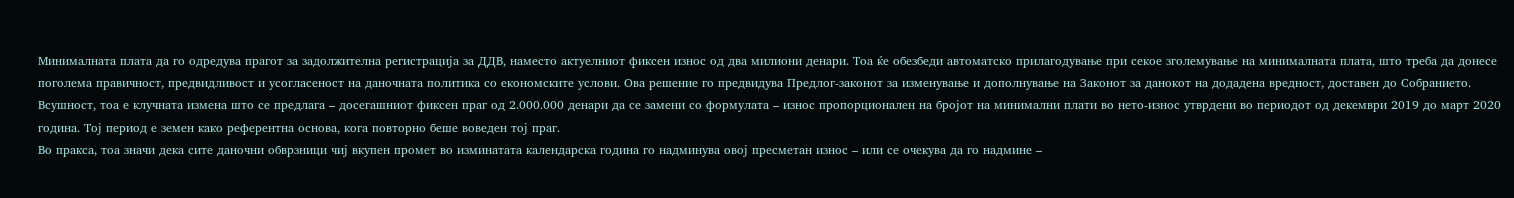Минималната плата да го одредува прагот за задолжителна регистрација за ДДВ, наместо актуелниот фиксен износ од два милиони денари. Тоа ќе обезбеди автоматско прилагодување при секое зголемување на минималната плата, што треба да донесе поголема правичност, предвидливост и усогласеност на даночната политика со економските услови. Ова решение го предвидува Предлог-законот за изменување и дополнување на Законот за данокот на додадена вредност, доставен до Собранието.
Всушност, тоа е клучната измена што се предлага – досегашниот фиксен праг од 2.000.000 денари да се замени со формулата – износ пропорционален на бројот на минимални плати во нето-износ утврдени во периодот од декември 2019 до март 2020 година. Тој период е земен како референтна основа, кога повторно беше воведен тој праг.
Во пракса, тоа значи дека сите даночни обврзници чиј вкупен промет во изминатата календарска година го надминува овој пресметан износ – или се очекува да го надмине –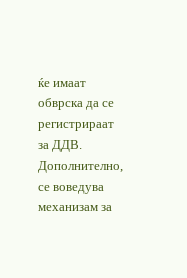ќе имаат обврска да се регистрираат за ДДВ.
Дополнително, се воведува механизам за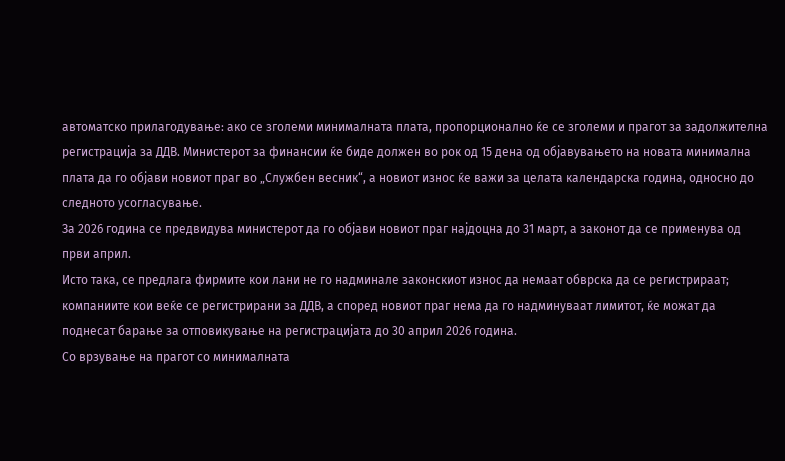автоматско прилагодување: ако се зголеми минималната плата, пропорционално ќе се зголеми и прагот за задолжителна регистрација за ДДВ. Министерот за финансии ќе биде должен во рок од 15 дена од објавувањето на новата минимална плата да го објави новиот праг во „Службен весник“, а новиот износ ќе важи за целата календарска година, односно до следното усогласување.
За 2026 година се предвидува министерот да го објави новиот праг најдоцна до 31 март, а законот да се применува од први април.
Исто така, се предлага фирмите кои лани не го надминале законскиот износ да немаат обврска да се регистрираат; компаниите кои веќе се регистрирани за ДДВ, а според новиот праг нема да го надминуваат лимитот, ќе можат да поднесат барање за отповикување на регистрацијата до 30 април 2026 година.
Со врзување на прагот со минималната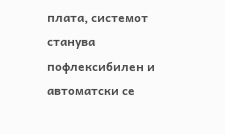плата, системот станува пофлексибилен и автоматски се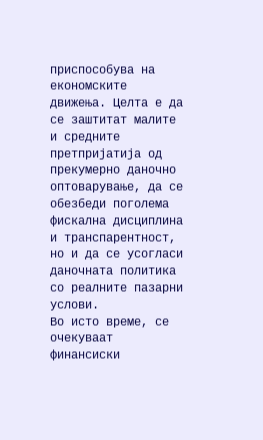приспособува на економските движења. Целта е да се заштитат малите и средните претпријатија од прекумерно даночно оптоварување, да се обезбеди поголема фискална дисциплина и транспарентност, но и да се усогласи даночната политика со реалните пазарни услови.
Во исто време, се очекуваат финансиски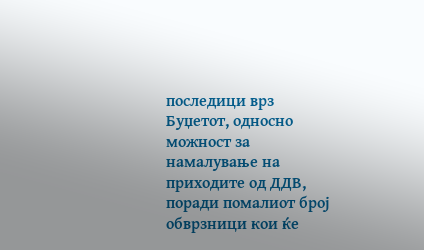последици врз Буџетот, односно можност за намалување на приходите од ДДВ, поради помалиот број обврзници кои ќе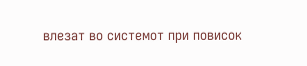влезат во системот при повисок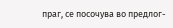праг, се посочува во предлог-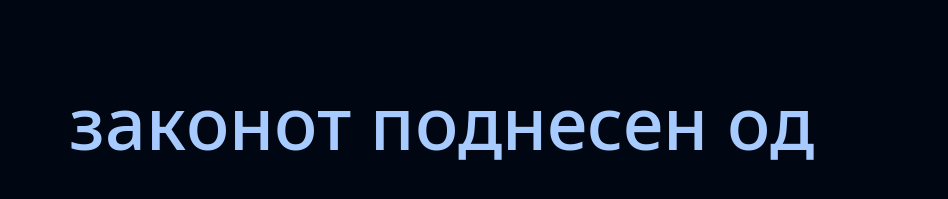законот поднесен од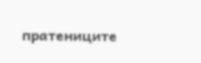пратениците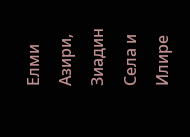Елми Азири, Зиадин Села и Илире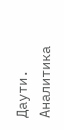Даути.
Аналитика